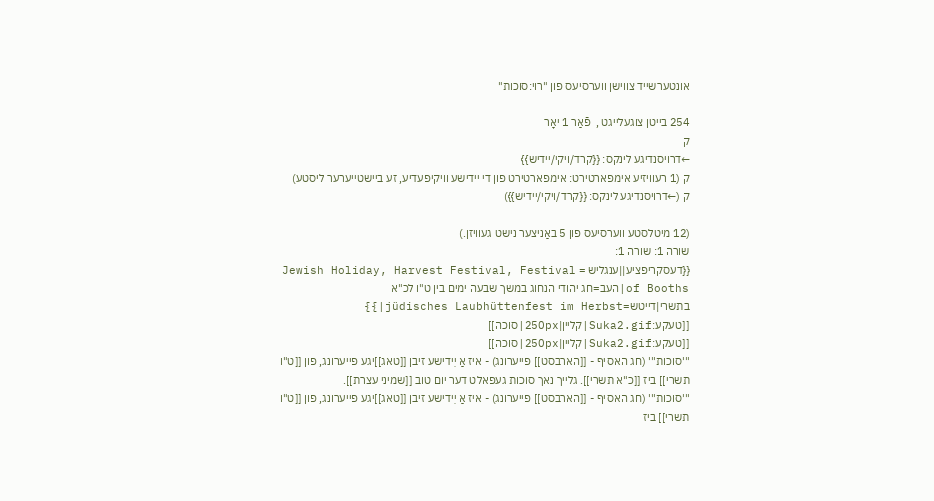אונטערשייד צווישן ווערסיעס פון "רוי:סוכות"

254 בייטן צוגעלייגט ,  פֿאַר 1 יאָר
ק
←דרויסנדיגע לינקס: {{קרד/ויקי/יידיש}}
ק (1 רעוויזיע אימפארטירט: אימפארטירט פון די יידישע וויקיפעדיע, זע ביישטייערער ליסטע)
ק (←דרויסנדיגע לינקס: {{קרד/ויקי/יידיש}})

(12 מיטלסטע ווערסיעס פון 5 באַניצער נישט געוויזן.)
שורה 1: שורה 1:
{{דעסקריפציע||ענגליש = Jewish Holiday, Harvest Festival, Festival of Booths|העב=חג יהודי הנחוג במשך שבעה ימים בין ט"ו לכ"א בתשרי|דייטש=jüdisches Laubhüttenfest im Herbst|}}
[[טעקע:Suka2.gif|קליין|250px|סוכה]]
[[טעקע:Suka2.gif|קליין|250px|סוכה]]
'''סוכות''' (חג האסיף - [[הארבסט]] פייערונג) - איז אַ יִידישע זיבן [[טאג]]יגע פייערונג, פון [[ט"ו תשרי]] ביז [[כ"א תשרי]]. גלייך נאך סוכות געפאלט דער יום טוב [[שמיני עצרת]].
'''סוכות''' (חג האסיף - [[הארבסט]] פייערונג) - איז אַ יִידישע זיבן [[טאג]]יגע פייערונג, פון [[ט"ו תשרי]] ביז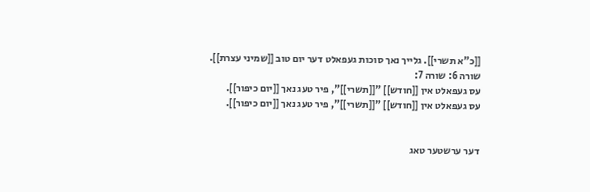[[כ"א תשרי]]. גלייך נאך סוכות געפאלט דער יום טוב [[שמיני עצרת]].
שורה 6: שורה 7:
עס געפאלט אין [[חודש]] "[[תשרי]]", פיר טעג נאך [[יום כיפור]].
עס געפאלט אין [[חודש]] "[[תשרי]]", פיר טעג נאך [[יום כיפור]].


דער ערשטער טאג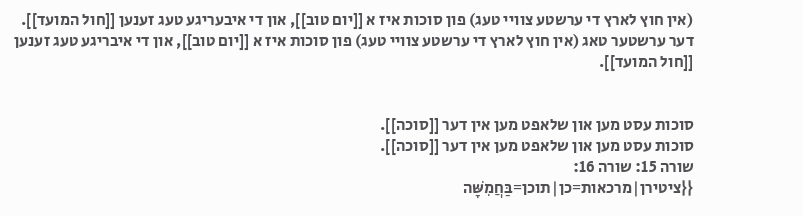(אין חוץ לארץ די ערשטע צוויי טעג) פון סוכות איז א [[יום טוב]], און די איבעריגע טעג זענען [[חול המועד]].
דער ערשטער טאג (אין חוץ לארץ די ערשטע צוויי טעג) פון סוכות איז א [[יום טוב]], און די איבריגע טעג זענען [[חול המועד]].


סוכות עסט מען און שלאפט מען אין דער [[סוכה]].
סוכות עסט מען און שלאפט מען אין דער [[סוכה]].
שורה 15: שורה 16:
{{ציטירן|מרכאות=כן|תוכן=בַּחֲמִשָּׁה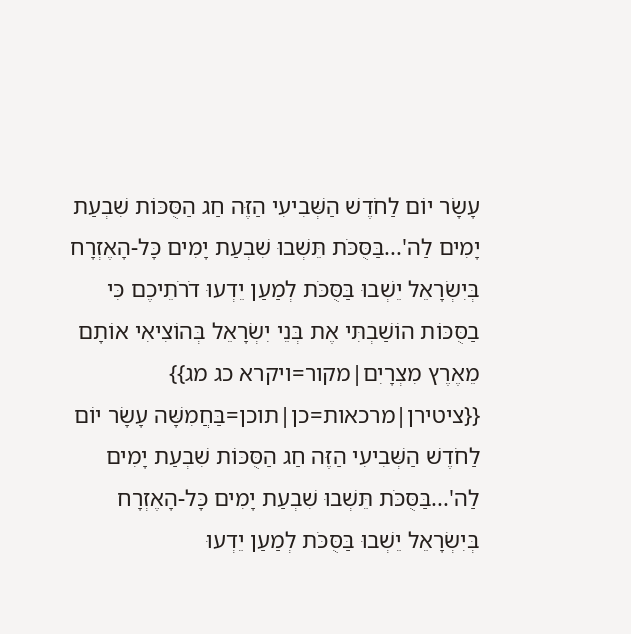עָשָׂר יוֹם לַחֹדֶשׁ הַשְּׁבִיעִי הַזֶּה חַג הַסֻּכּוֹת שִׁבְעַת יָמִים לַה'...בַּסֻּכֹּת תֵּשְׁבוּ שִׁבְעַת יָמִים כָּל-הָאֶזְרָח בְּיִשְׂרָאֵל יֵשְׁבוּ בַּסֻּכֹּת לְמַעַן יֵדְעוּ דֹרֹתֵיכֶם כִּי בַסֻּכּוֹת הוֹשַׁבְתִּי אֶת בְּנֵי יִשְׂרָאֵל בְּהוֹצִיאִי אוֹתָם מֵאֶרֶץ מִצְרָיִם|מקור=ויקרא כג מג}}
{{ציטירן|מרכאות=כן|תוכן=בַּחֲמִשָּׁה עָשָׂר יוֹם לַחֹדֶשׁ הַשְּׁבִיעִי הַזֶּה חַג הַסֻּכּוֹת שִׁבְעַת יָמִים לַה'...בַּסֻּכֹּת תֵּשְׁבוּ שִׁבְעַת יָמִים כָּל-הָאֶזְרָח בְּיִשְׂרָאֵל יֵשְׁבוּ בַּסֻּכֹּת לְמַעַן יֵדְעוּ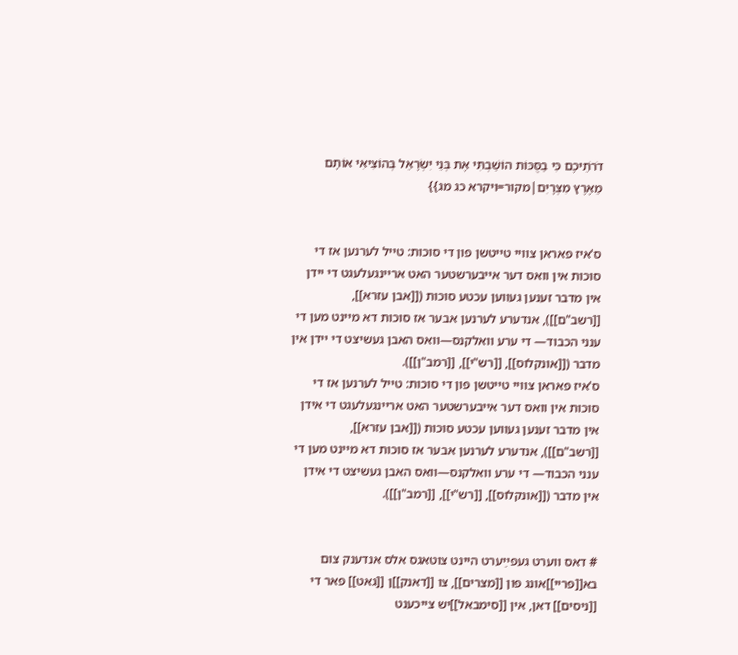דֹרֹתֵיכֶם כִּי בַסֻּכּוֹת הוֹשַׁבְתִּי אֶת בְּנֵי יִשְׂרָאֵל בְּהוֹצִיאִי אוֹתָם מֵאֶרֶץ מִצְרָיִם|מקור=ויקרא כג מג}}


ס'איז פאראן צוויי טייטשן פון די סוכות: טייל לערנען אז די סוכות אין וואס דער אייבערשטער האט אריינגעלעגט די יידן אין מדבר זענען געווען עכטע סוכות ([[אבן עזרא]], [[רשב"ם]]), אנדערע לערנען אבער אז סוכות דא מיינט מען די ענני הכבוד— די ערע וואלקנס—וואס האבן געשיצט די יידן אין מדבר ([[אונקלוס]], [[רש"י]], [[רמב"ן]]).
ס'איז פאראן צוויי טייטשן פון די סוכות: טייל לערנען אז די סוכות אין וואס דער אייבערשטער האט אריינגעלעגט די אידן אין מדבר זענען געווען עכטע סוכות ([[אבן עזרא]], [[רשב"ם]]), אנדערע לערנען אבער אז סוכות דא מיינט מען די ענני הכבוד— די ערע וואלקנס—וואס האבן געשיצט די אידן אין מדבר ([[אונקלוס]], [[רש"י]], [[רמב"ן]]).


# דאס ווערט געפײַערט היינט צוטאגס אלס אנדענק צום בא[[פריי]]אונג פון [[מצרים]], צו [[דאנק]]ן [[גאט]] פאר די [[ניסים]] דאן, אין [[סימבאל]]יש צייכענט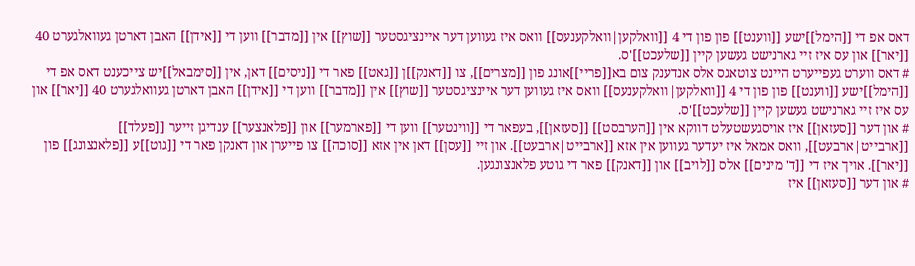דאס אפ די [[הימל]]ישע [[ווענט]] פון פון די 4 [[וואלקען|וואלקענעס]] וואס איז געווען דער איינציגסטער [[שוץ]] אין [[מדבר]] ווען די [[אידן]] האבן דארטן געוואלגערט 40 [[יאר]] און עס איז זיי גארנישט געשען קיין [[שלעכט]]'ס.
# דאס ווערט געפייערט היינט צוטאגס אלס אנדענק צום בא[[פריי]]אונג פון [[מצרים]], צו [[דאנק]]ן [[גאט]] פאר די [[ניסים]] דאן, אין [[סימבאל]]יש צייכענט דאס אפ די [[הימל]]ישע [[ווענט]] פון פון די 4 [[וואלקען|וואלקענעס]] וואס איז געווען דער איינציגסטער [[שוץ]] אין [[מדבר]] ווען די [[אידן]] האבן דארטן געוואלגערט 40 [[יאר]] און עס איז זיי גארנישט געשען קיין [[שלעכט]]'ס.
# און דער [[סעזאן]] איז אויסגעשטעלט דווקא אין [[הערבסט]] [[סעזאן]], בעפאר די [[ווינטער]] ווען די [[פארמער]] און [[פלאנצער]] ענדיגן זייער [[פעלד]] [[ארבייט|ארבעט]], וואס אמאל איז יעדער געווען אין אזא [[ארבייט|ארבעט]]. און זיי [[עסן]] דאן אין אזא [[סוכה]] צו פייערן און דאנקן פאר די [[גוט]]ע [[פלאנצונג]] פון [[יאר]]. אויך איז די [[ד' מינים]] אלס [[לויב]] און [[דאנק]] פאר די גוטע פלאנצונגען.
# און דער [[סעזאן]] איז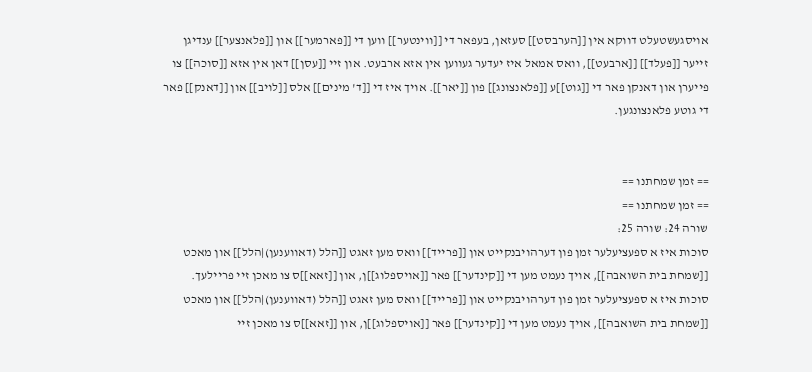אויסגעשטעלט דווקא אין [[הערבסט]] סעזאן, בעפאר די [[ווינטער]] ווען די [[פארמער]] און [[פלאנצער]] ענדיגן זייער [[פעלד]] [[ארבעט]], וואס אמאל איז יעדער געווען אין אזא ארבעט. און זיי [[עסן]] דאן אין אזא [[סוכה]] צו פייערן און דאנקן פאר די [[גוט]]ע [[פלאנצונג]] פון [[יאר]]. אויך איז די [[ד' מינים]] אלס [[לויב]] און [[דאנק]] פאר די גוטע פלאנצונגען.


== זמן שמחתנו ==
== זמן שמחתנו ==
שורה 24: שורה 25:
סוכות איז א ספעציעלער זמן פון דערהויבנקייט און [[פרייד]] וואס מען זאגט [[הלל (דאווענען)|הלל]] און מאכט [[שמחת בית השואבה]], אויך נעמט מען די [[קינדער]] פאר [[אויספלוג]]ן, און [[זאא]]ס צו מאכן זיי פריילעך.
סוכות איז א ספעציעלער זמן פון דערהויבנקייט און [[פרייד]] וואס מען זאגט [[הלל (דאווענען)|הלל]] און מאכט [[שמחת בית השואבה]], אויך נעמט מען די [[קינדער]] פאר [[אויספלוג]]ן, און [[זאא]]ס צו מאכן זיי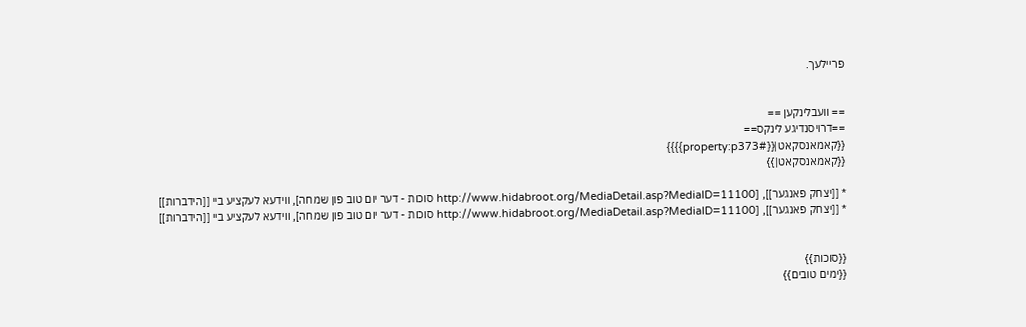פריילעך.


== וועבלינקען ==
==דרויסנדיגע לינקס==
{{קאמאנסקאט|{{#property:p373}}}}
{{קאמאנסקאט|}}

* [[יצחק פאנגער]], [http://www.hidabroot.org/MediaDetail.asp?MediaID=11100 סוכות - דער יום טוב פון שמחה], ווידעא לעקציע ביי [[הידברות]]
* [[יצחק פאנגער]], [http://www.hidabroot.org/MediaDetail.asp?MediaID=11100 סוכות - דער יום טוב פון שמחה], ווידעא לעקציע ביי [[הידברות]]


{{סוכות}}
{{ימים טובים}}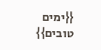{{ימים טובים}}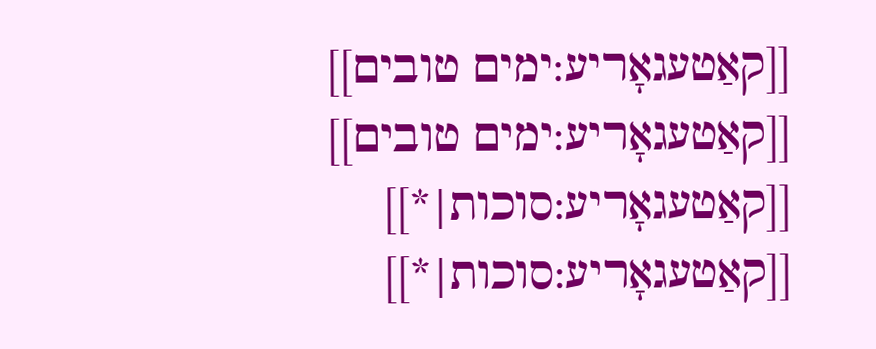[[קאַטעגאָריע:ימים טובים]]
[[קאַטעגאָריע:ימים טובים]]
[[קאַטעגאָריע:סוכות|*]]
[[קאַטעגאָריע:סוכות|*]]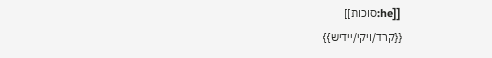[[he:סוכות]]
{{קרד/ויקי/יידיש}}